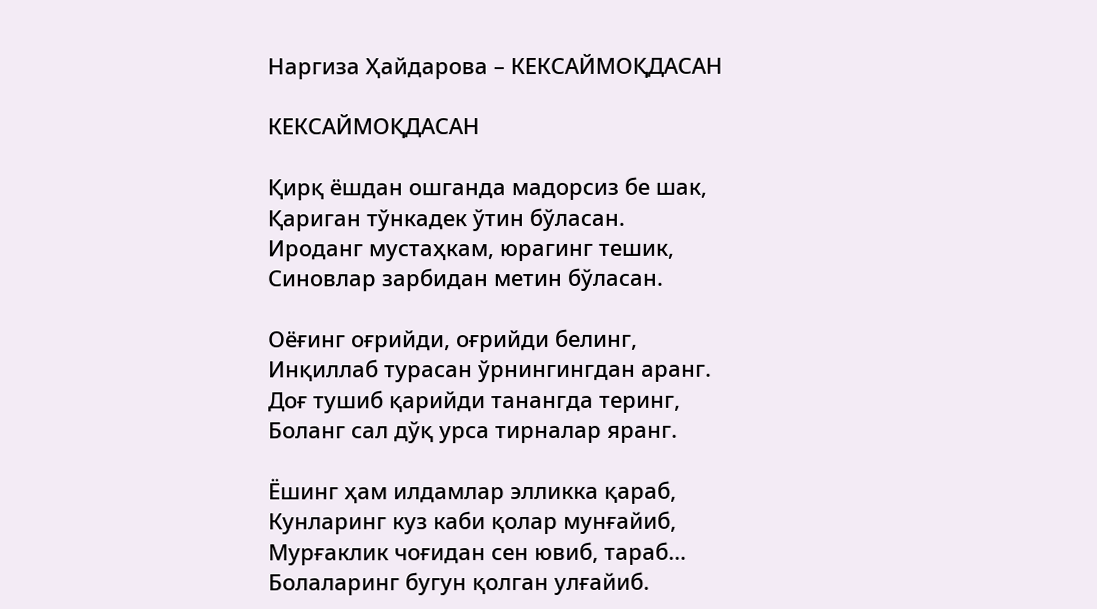Наргиза Ҳайдарова – КЕКСАЙМОҚДАСАН

КЕКСАЙМОҚДАСАН

Қирқ ёшдан ошганда мадорсиз бе шак,
Қариган тўнкадек ўтин бўласан.
Ироданг мустаҳкам, юрагинг тешик,
Синовлар зарбидан метин бўласан.

Оёғинг оғрийди, оғрийди белинг,
Инқиллаб турасан ўрнингингдан аранг.
Доғ тушиб қарийди танангда теринг,
Боланг сал дўқ урса тирналар яранг.

Ёшинг ҳам илдамлар элликка қараб,
Кунларинг куз каби қолар мунғайиб,
Мурғаклик чоғидан сен ювиб, тараб…
Болаларинг бугун қолган улғайиб.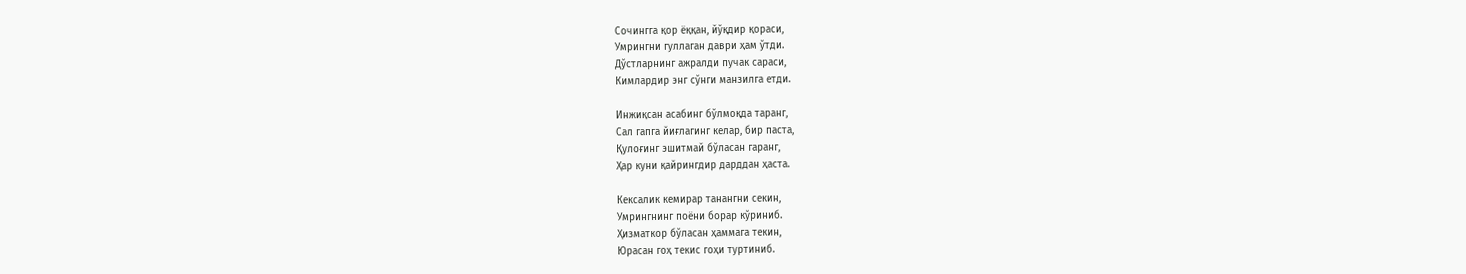Сочингга қор ёққан, йўқдир қораси,
Умрингни гуллаган даври ҳам ўтди.
Дўстларнинг ажралди пучак сараси,
Кимлардир энг сўнги манзилга етди.

Инжиқсан асабинг бўлмоқда таранг,
Сал гапга йиғлагинг келар, бир паста,
Қулоғинг эшитмай бўласан гаранг,
Ҳар куни қайрингдир дарддан ҳаста.

Кексалик кемирар танангни секин,
Умрингнинг поёни борар кўриниб.
Ҳизматкор бўласан ҳаммага текин,
Юрасан гоҳ текис гоҳи туртиниб.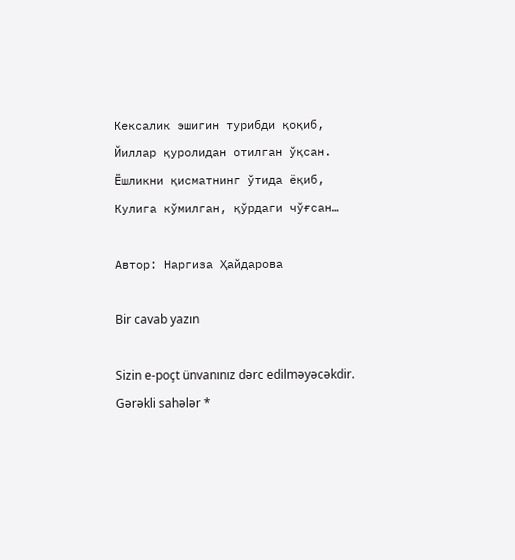Кексалик эшигин турибди қоқиб,
Йиллар қуролидан отилган ўқсан.
Ёшликни қисматнинг ўтида ёқиб,
Кулига кўмилган, қўрдаги чўғсан…

Автор: Наргиза Ҳайдарова

Bir cavab yazın

Sizin e-poçt ünvanınız dərc edilməyəcəkdir. Gərəkli sahələr *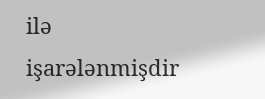ilə işarələnmişdir